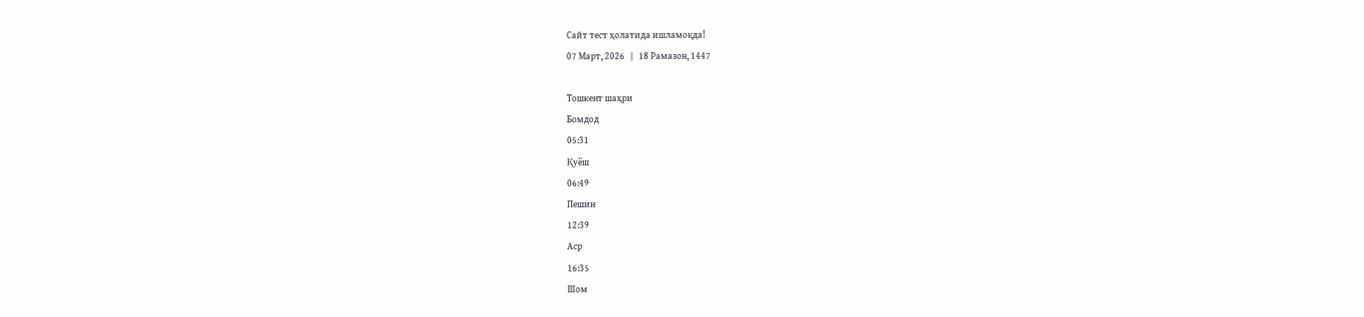Сайт тест ҳолатида ишламоқда!
07 Март, 2026   |   18 Рамазон, 1447

Тошкент шаҳри
Бомдод
05:31
Қуёш
06:49
Пешин
12:39
Аср
16:35
Шом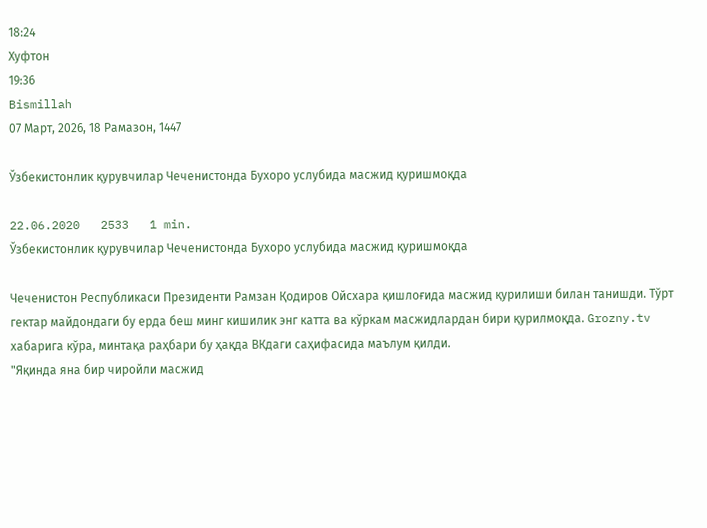18:24
Хуфтон
19:36
Bismillah
07 Март, 2026, 18 Рамазон, 1447

Ўзбекистонлик қурувчилар Чеченистонда Бухоро услубида мaсжид қуришмоқда

22.06.2020   2533   1 min.
Ўзбекистонлик қурувчилар Чеченистонда Бухоро услубида мaсжид қуришмоқда

Чеченистон Республикаси Президенти Рамзан Қодиров Ойсхара қишлоғида масжид қурилиши билан танишди. Тўрт гектар майдондаги бу ерда беш минг кишилик энг катта ва кўркам масжидлардан бири қурилмоқда. Grozny.tv хабарига кўра, минтақа раҳбари бу ҳақда ВКдаги саҳифасида маълум қилди.
"Яқинда яна бир чиройли масжид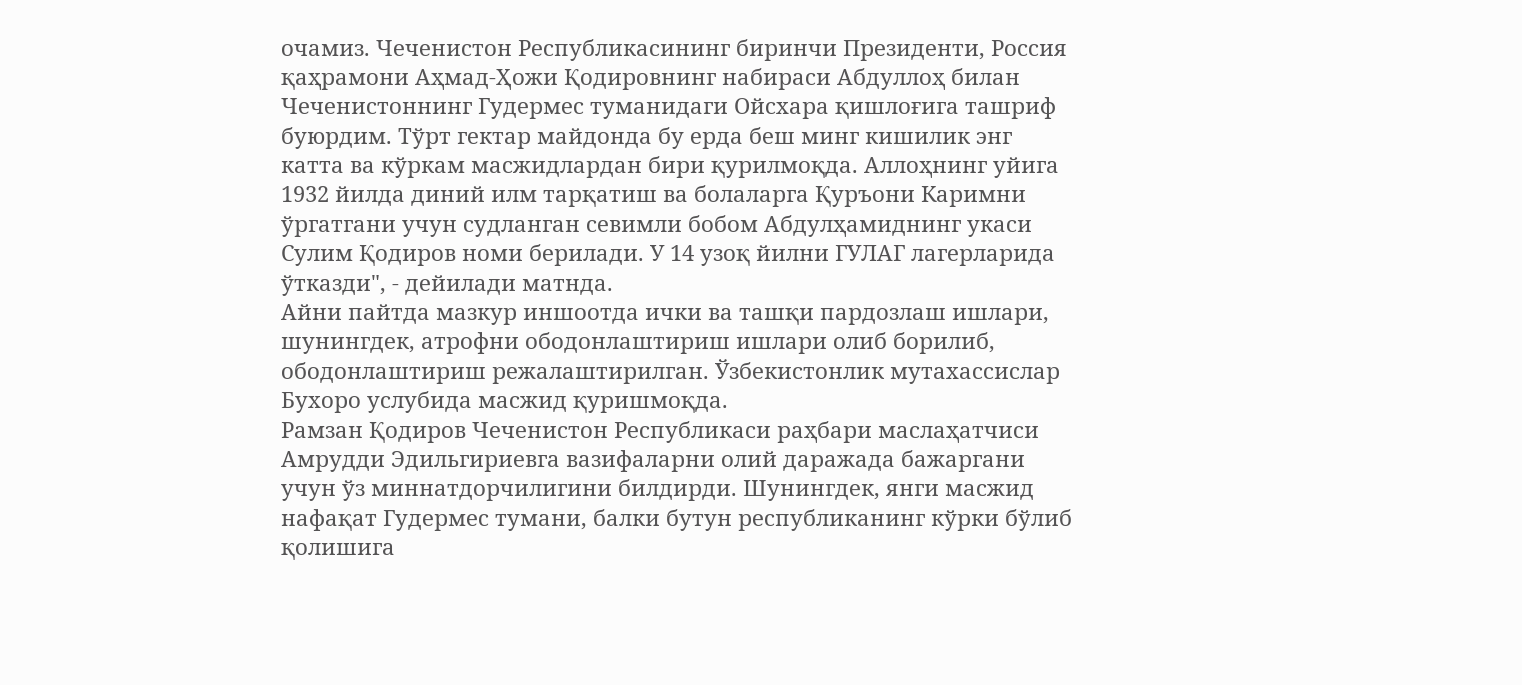очамиз. Чеченистон Республикасининг биринчи Президенти, Россия қаҳрамони Аҳмад-Ҳожи Қодировнинг набираси Абдуллоҳ билан Чеченистоннинг Гудермес туманидаги Ойсхара қишлоғига ташриф буюрдим. Тўрт гектар майдонда бу ерда беш минг кишилик энг катта ва кўркам масжидлардан бири қурилмоқда. Аллоҳнинг уйига 1932 йилда диний илм тарқатиш ва болаларга Қуръони Каримни ўргатгани учун судланган севимли бобом Абдулҳамиднинг укаси Сулим Қодиров номи берилади. У 14 узоқ йилни ГУЛАГ лагерларида ўтказди", - дейилади матнда.
Айни пайтда мазкур иншоотда ички ва ташқи пардозлаш ишлари, шунингдек, атрофни ободонлаштириш ишлари олиб борилиб, ободонлаштириш режалаштирилган. Ўзбекистонлик мутахассислар Бухоро услубида масжид қуришмоқда.
Рамзан Қодиров Чеченистон Республикаси раҳбари маслаҳатчиси Амрудди Эдильгириевга вазифаларни олий даражада бажаргани учун ўз миннатдорчилигини билдирди. Шунингдек, янги масжид нафақат Гудермес тумани, балки бутун республиканинг кўрки бўлиб қолишига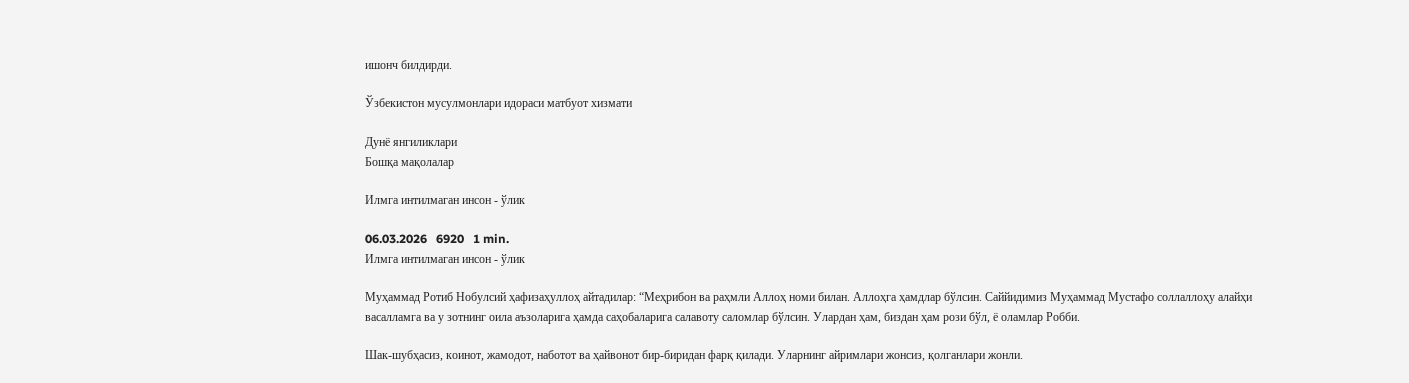ишонч билдирди.

Ўзбекистон мусулмонлари идораси матбуот хизмати

Дунё янгиликлари
Бошқа мақолалар

Илмга интилмаган инсон - ўлик

06.03.2026   6920   1 min.
Илмга интилмаган инсон - ўлик

Муҳаммад Ротиб Нобулсий ҳафизаҳуллоҳ айтадилар: “Меҳрибон ва раҳмли Аллоҳ номи билан. Аллоҳга ҳамдлар бўлсин. Саййидимиз Муҳаммад Мустафо соллаллоҳу алайҳи васалламга ва у зотнинг оила аъзоларига ҳамда саҳобаларига салавоту саломлар бўлсин. Улардан ҳам, биздан ҳам рози бўл, ё оламлар Робби.

Шак-шубҳасиз, коинот, жамодот, наботот ва ҳайвонот бир-биридан фарқ қилади. Уларнинг айримлари жонсиз, қолганлари жонли.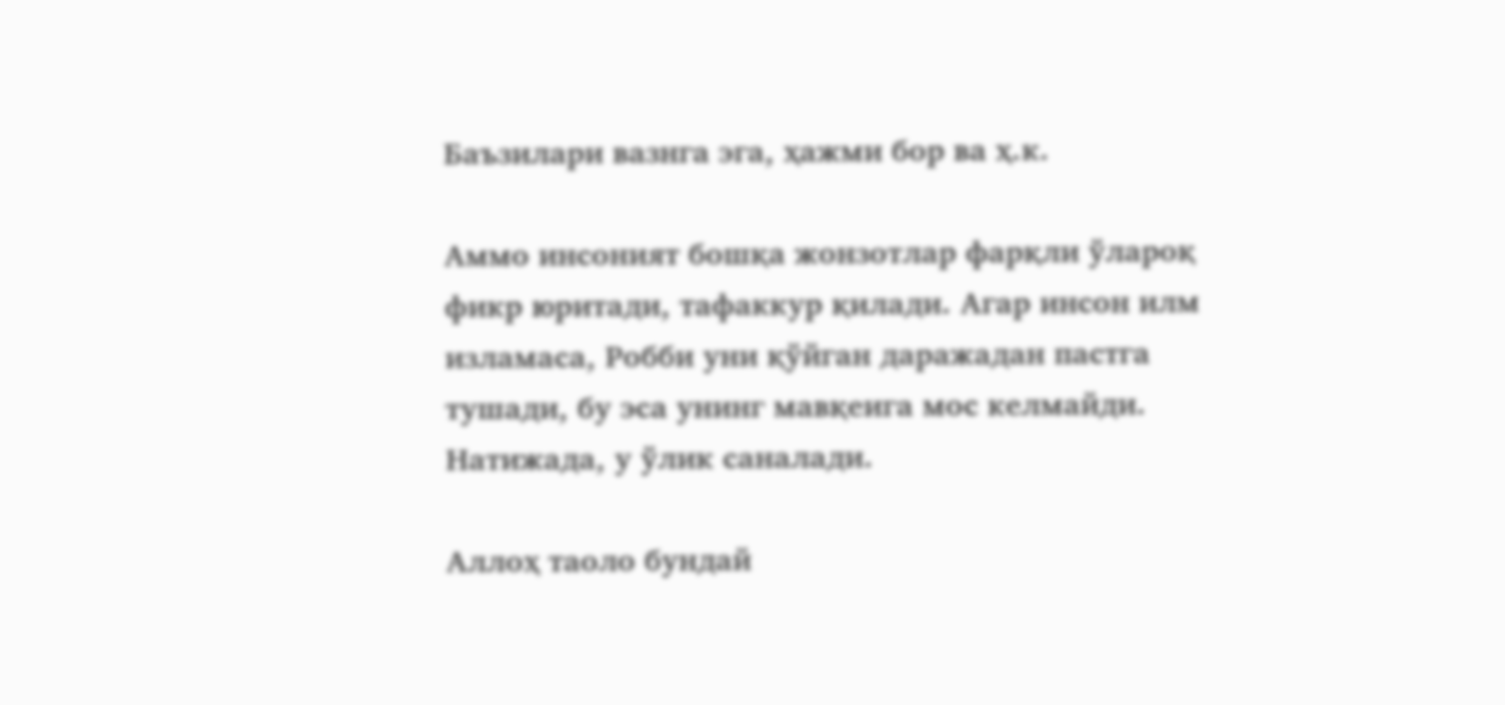Баъзилари вазнга эга, ҳажми бор ва ҳ.к.

Аммо инсоният бошқа жонзотлар фарқли ўлароқ фикр юритади, тафаккур қилади. Агар инсон илм изламаса, Робби уни қўйган даражадан пастга тушади, бу эса унинг мавқеига мос келмайди. Натижада, у ўлик саналади.

Аллоҳ таоло бундай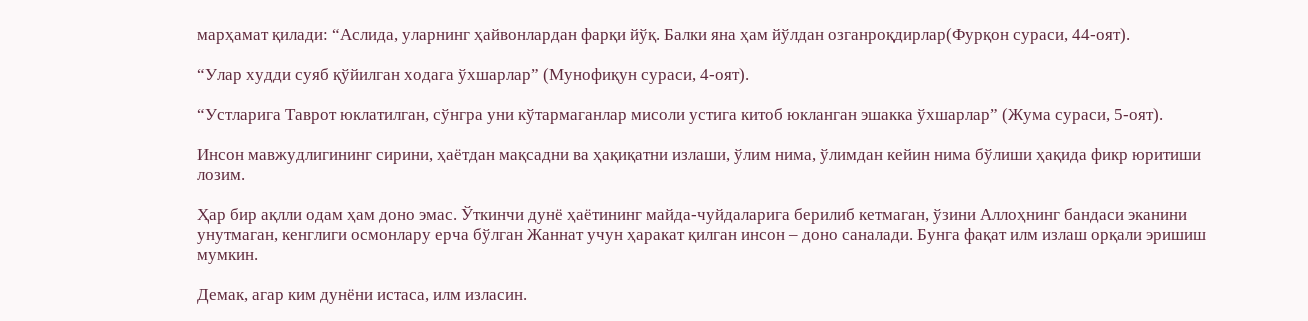марҳамат қилади: “Аслида, уларнинг ҳайвонлардан фарқи йўқ. Балки яна ҳам йўлдан озганроқдирлар(Фурқон сураси, 44-оят).

“Улар худди суяб қўйилган ходага ўхшарлар” (Мунофиқун сураси, 4-оят).

“Устларига Таврот юклатилган, сўнгра уни кўтармаганлар мисоли устига китоб юкланган эшакка ўхшарлар” (Жума сураси, 5-оят).

Инсон мавжудлигининг сирини, ҳаётдан мақсадни ва ҳақиқатни излаши, ўлим нима, ўлимдан кейин нима бўлиши ҳақида фикр юритиши лозим.

Ҳар бир ақлли одам ҳам доно эмас. Ўткинчи дунё ҳаётининг майда-чуйдаларига берилиб кетмаган, ўзини Аллоҳнинг бандаси эканини унутмаган, кенглиги осмонлару ерча бўлган Жаннат учун ҳаракат қилган инсон – доно саналади. Бунга фақат илм излаш орқали эришиш мумкин.

Демак, агар ким дунёни истаса, илм изласин.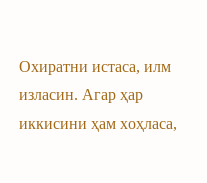Охиратни истаса, илм изласин. Агар ҳар иккисини ҳам хоҳласа,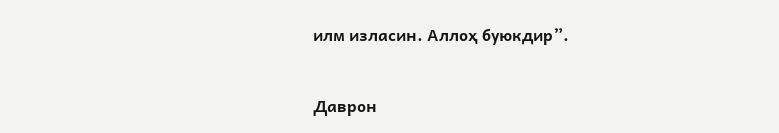илм изласин. Аллоҳ буюкдир”.


Даврон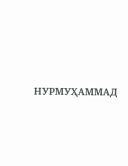НУРМУҲАММАД